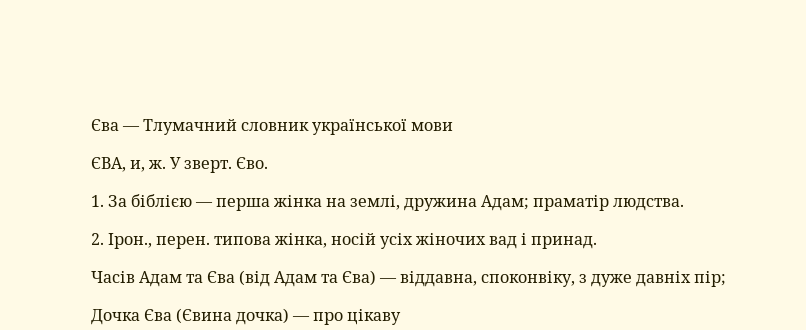Єва — Тлумачний словник української мови

ЄВА, и, ж. У зверт. Єво.

1. За біблією — перша жінка на землі, дружина Адам; праматір людства.

2. Ірон., перен. типова жінка, носій усіх жіночих вад і принад.

Часів Адам та Єва (від Адам та Єва) — віддавна, споконвіку, з дуже давніх пір;

Дочка Єва (Євина дочка) — про цікаву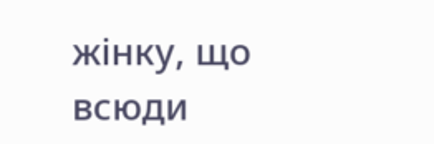жінку, що всюди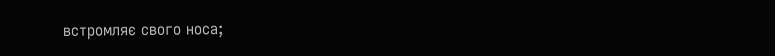встромляє свого носа;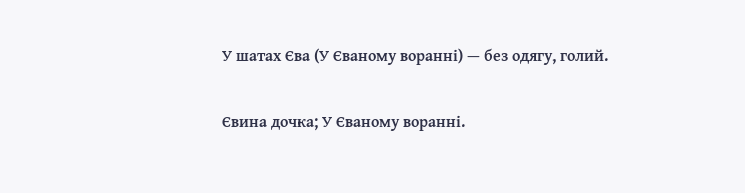У шатах Єва (У Єваному воранні) — без одягу, голий.

Євина дочка; У Єваному воранні.